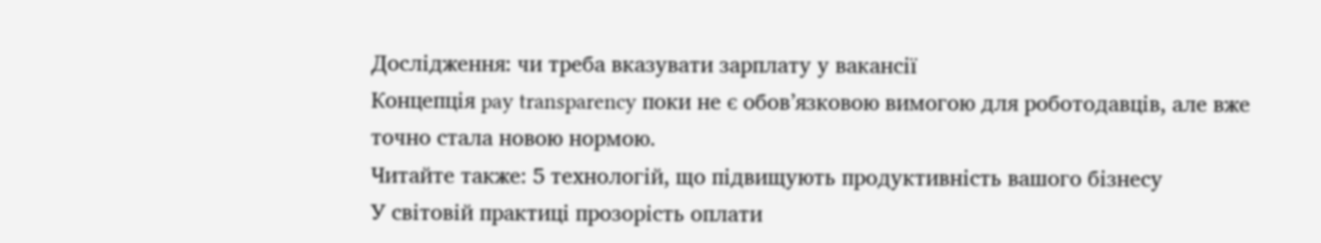Дослідження: чи треба вказувати зарплату у вакансії
Концепція pay transparency поки не є обов’язковою вимогою для роботодавців, але вже точно стала новою нормою.
Читайте также: 5 технологій, що підвищують продуктивність вашого бізнесу
У світовій практиці прозорість оплати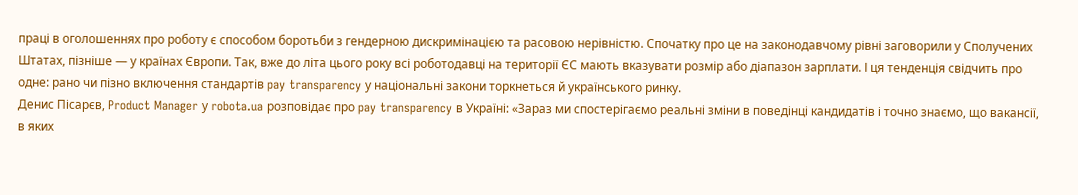праці в оголошеннях про роботу є способом боротьби з гендерною дискримінацією та расовою нерівністю. Спочатку про це на законодавчому рівні заговорили у Сполучених Штатах, пізніше — у країнах Європи. Так, вже до літа цього року всі роботодавці на території ЄС мають вказувати розмір або діапазон зарплати. І ця тенденція свідчить про одне: рано чи пізно включення стандартів pay transparency у національні закони торкнеться й українського ринку.
Денис Пісарєв, Product Manager у robota.ua розповідає про pay transparency в Україні: «Зараз ми спостерігаємо реальні зміни в поведінці кандидатів і точно знаємо, що вакансії, в яких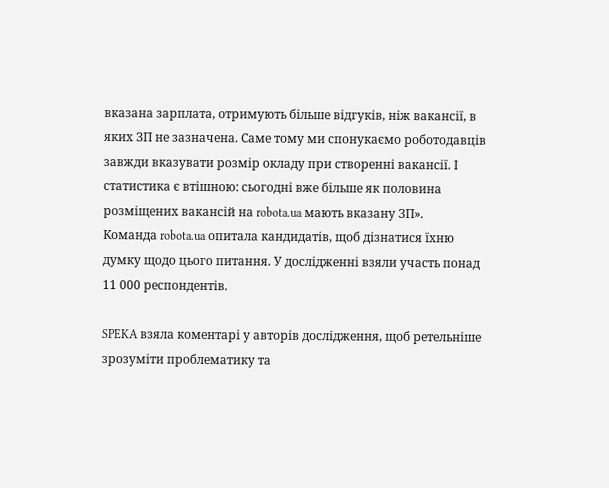вказана зарплата, отримують більше відгуків, ніж вакансії, в яких ЗП не зазначена. Саме тому ми спонукаємо роботодавців завжди вказувати розмір окладу при створенні вакансії. І статистика є втішною: сьогодні вже більше як половина розміщених вакансій на robota.ua мають вказану ЗП».
Команда robota.ua опитала кандидатів, щоб дізнатися їхню думку щодо цього питання. У дослідженні взяли участь понад 11 000 респондентів.

SPEKA взяла коментарі у авторів дослідження, щоб ретельніше зрозуміти проблематику та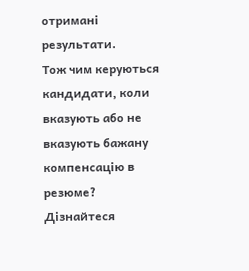отримані результати.
Тож чим керуються кандидати, коли вказують або не вказують бажану компенсацію в резюме? Дізнайтеся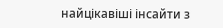найцікавіші інсайти з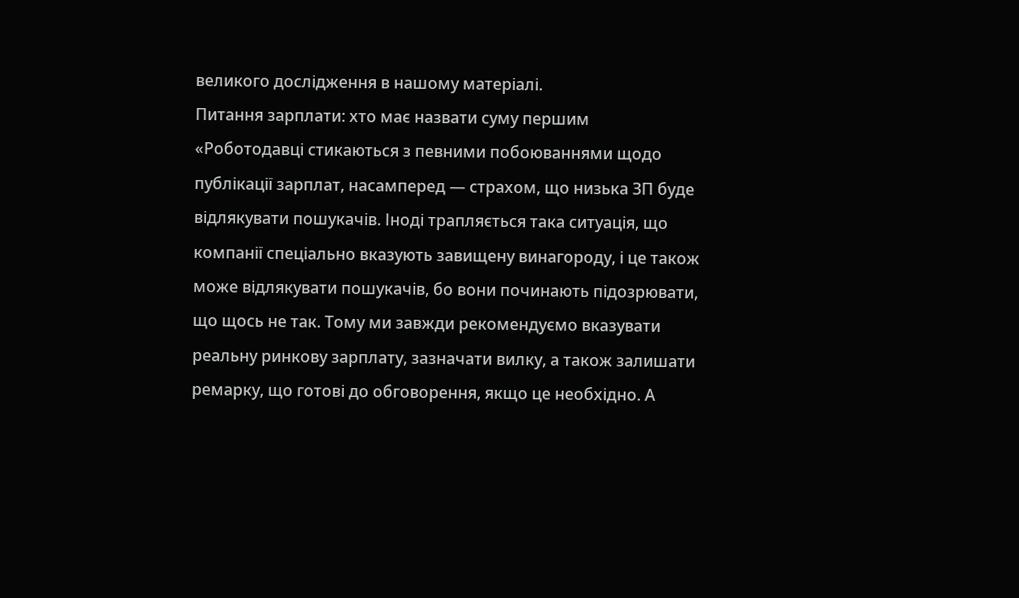великого дослідження в нашому матеріалі.
Питання зарплати: хто має назвати суму першим
«Роботодавці стикаються з певними побоюваннями щодо публікації зарплат, насамперед — страхом, що низька ЗП буде відлякувати пошукачів. Іноді трапляється така ситуація, що компанії спеціально вказують завищену винагороду, і це також може відлякувати пошукачів, бо вони починають підозрювати, що щось не так. Тому ми завжди рекомендуємо вказувати реальну ринкову зарплату, зазначати вилку, а також залишати ремарку, що готові до обговорення, якщо це необхідно. А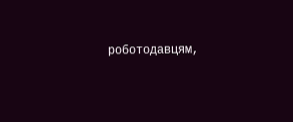роботодавцям,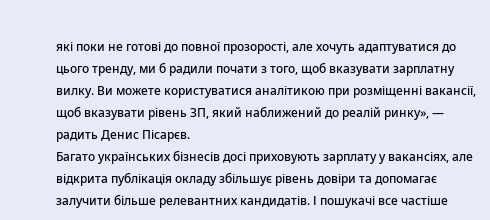які поки не готові до повної прозорості, але хочуть адаптуватися до цього тренду, ми б радили почати з того, щоб вказувати зарплатну вилку. Ви можете користуватися аналітикою при розміщенні вакансії, щоб вказувати рівень ЗП, який наближений до реалій ринку», — радить Денис Пісарєв.
Багато українських бізнесів досі приховують зарплату у вакансіях, але відкрита публікація окладу збільшує рівень довіри та допомагає залучити більше релевантних кандидатів. І пошукачі все частіше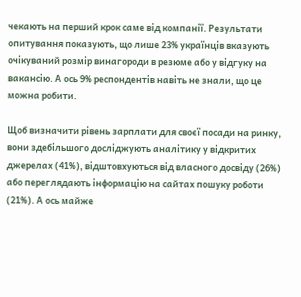чекають на перший крок саме від компанії. Результати опитування показують, що лише 23% українців вказують очікуваний розмір винагороди в резюме або у відгуку на вакансію. А ось 9% респондентів навіть не знали, що це можна робити.

Щоб визначити рівень зарплати для своєї посади на ринку, вони здебільшого досліджують аналітику у відкритих джерелах (41%), відштовхуються від власного досвіду (26%) або переглядають інформацію на сайтах пошуку роботи (21%). А ось майже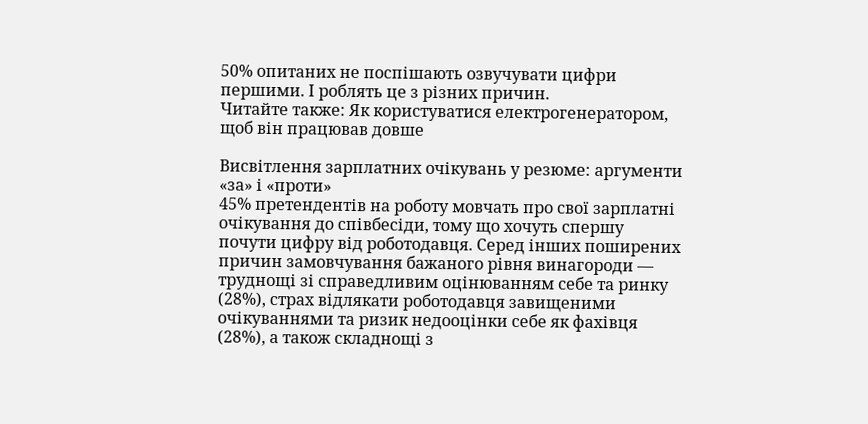50% опитаних не поспішають озвучувати цифри першими. І роблять це з різних причин.
Читайте также: Як користуватися електрогенератором, щоб він працював довше

Висвітлення зарплатних очікувань у резюме: аргументи «за» і «проти»
45% претендентів на роботу мовчать про свої зарплатні очікування до співбесіди, тому що хочуть спершу почути цифру від роботодавця. Серед інших поширених причин замовчування бажаного рівня винагороди — труднощі зі справедливим оцінюванням себе та ринку (28%), страх відлякати роботодавця завищеними очікуваннями та ризик недооцінки себе як фахівця (28%), а також складнощі з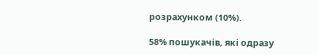розрахунком (10%).

58% пошукачів, які одразу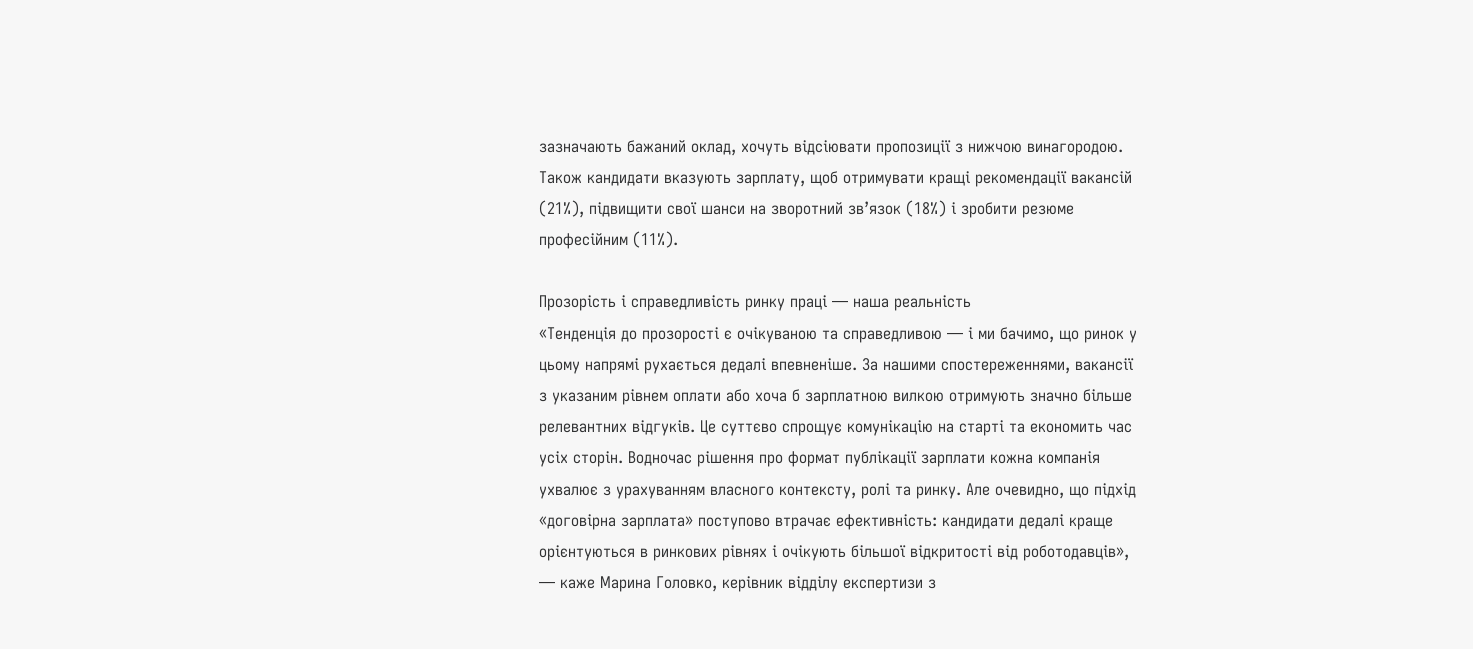зазначають бажаний оклад, хочуть відсіювати пропозиції з нижчою винагородою. Також кандидати вказують зарплату, щоб отримувати кращі рекомендації вакансій (21%), підвищити свої шанси на зворотний зв’язок (18%) і зробити резюме професійним (11%).

Прозорість і справедливість ринку праці — наша реальність
«Тенденція до прозорості є очікуваною та справедливою — і ми бачимо, що ринок у цьому напрямі рухається дедалі впевненіше. За нашими спостереженнями, вакансії з указаним рівнем оплати або хоча б зарплатною вилкою отримують значно більше релевантних відгуків. Це суттєво спрощує комунікацію на старті та економить час усіх сторін. Водночас рішення про формат публікації зарплати кожна компанія ухвалює з урахуванням власного контексту, ролі та ринку. Але очевидно, що підхід «договірна зарплата» поступово втрачає ефективність: кандидати дедалі краще орієнтуються в ринкових рівнях і очікують більшої відкритості від роботодавців», — каже Марина Головко, керівник відділу експертизи з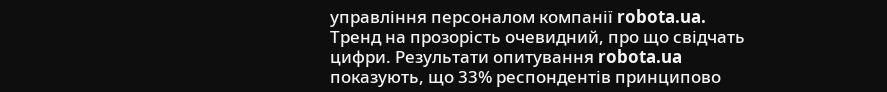управління персоналом компанії robota.ua.
Тренд на прозорість очевидний, про що свідчать цифри. Результати опитування robota.ua показують, що 33% респондентів принципово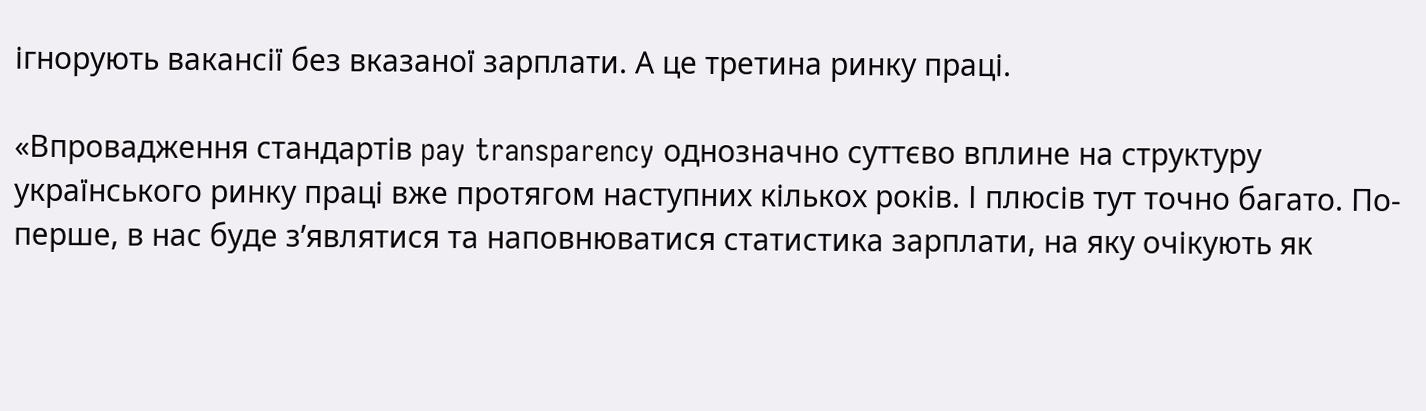ігнорують вакансії без вказаної зарплати. А це третина ринку праці.

«Впровадження стандартів pay transparency однозначно суттєво вплине на структуру українського ринку праці вже протягом наступних кількох років. І плюсів тут точно багато. По-перше, в нас буде з’являтися та наповнюватися статистика зарплати, на яку очікують як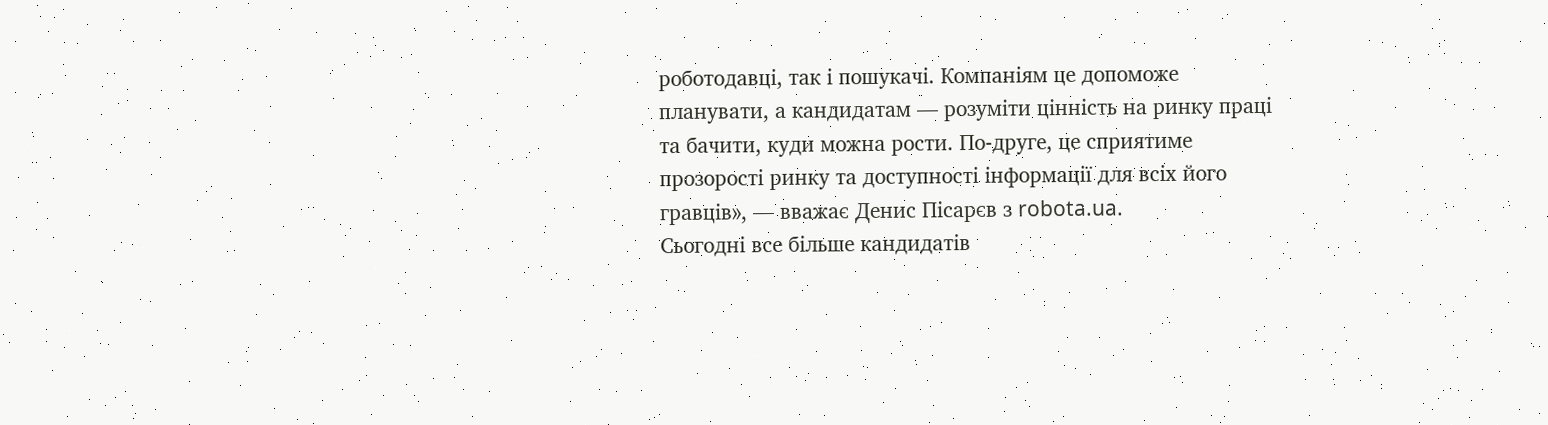роботодавці, так і пошукачі. Компаніям це допоможе планувати, а кандидатам — розуміти цінність на ринку праці та бачити, куди можна рости. По-друге, це сприятиме прозорості ринку та доступності інформації для всіх його гравців», — вважає Денис Пісарєв з robota.ua.
Сьогодні все більше кандидатів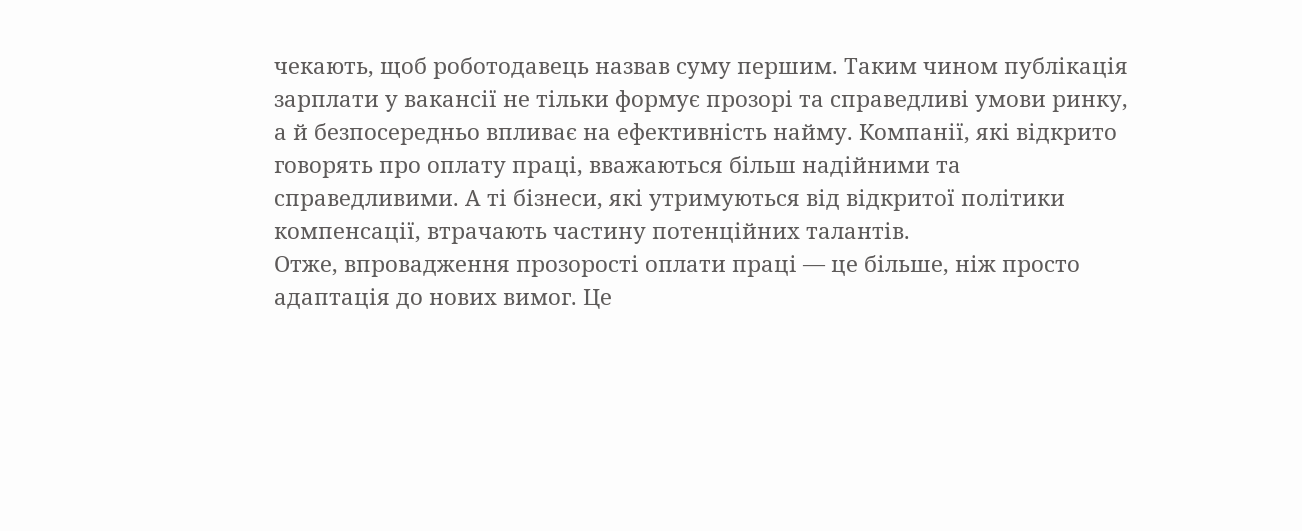чекають, щоб роботодавець назвав суму першим. Таким чином публікація зарплати у вакансії не тільки формує прозорі та справедливі умови ринку, а й безпосередньо впливає на ефективність найму. Компанії, які відкрито говорять про оплату праці, вважаються більш надійними та справедливими. А ті бізнеси, які утримуються від відкритої політики компенсації, втрачають частину потенційних талантів.
Отже, впровадження прозорості оплати праці — це більше, ніж просто адаптація до нових вимог. Це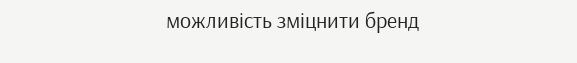можливість зміцнити бренд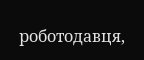роботодавця,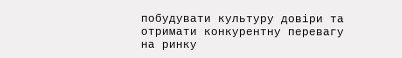побудувати культуру довіри та отримати конкурентну перевагу на ринку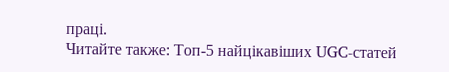праці.
Читайте также: Топ-5 найцікавіших UGC-статей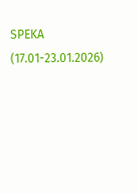SPEKA (17.01-23.01.2026)